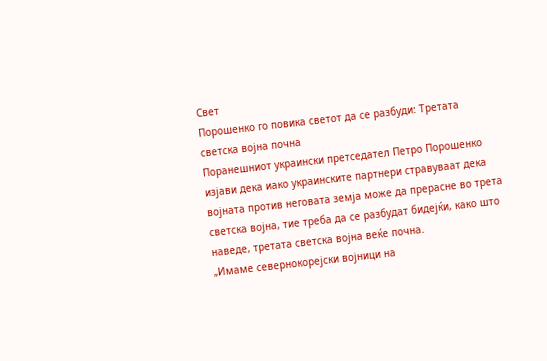Свет
Порошенко го повика светот да се разбуди: Третата светска војна почна
Поранешниот украински претседател Петро Порошенко изјави дека иако украинските партнери стравуваат дека војната против неговата земја може да прерасне во трета светска војна, тие треба да се разбудат бидејќи, како што наведе, третата светска војна веќе почна.
„Имаме севернокорејски војници на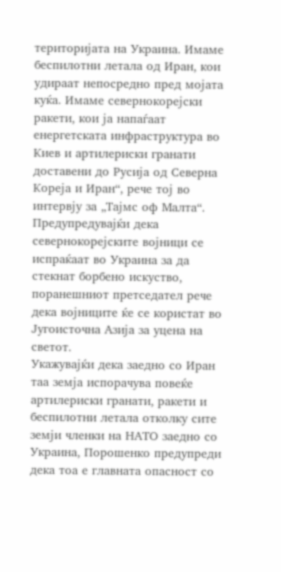територијата на Украина. Имаме беспилотни летала од Иран, кои удираат непосредно пред мојата куќа. Имаме севернокорејски ракети, кои ја напаѓаат енергетската инфраструктура во Киев и артилериски гранати доставени до Русија од Северна Кореја и Иран“, рече тој во интервју за „Тајмс оф Малта“.
Предупредувајќи дека севернокорејските војници се испраќаат во Украина за да стекнат борбено искуство, поранешниот претседател рече дека војниците ќе се користат во Југоисточна Азија за уцена на светот.
Укажувајќи дека заедно со Иран таа земја испорачува повеќе артилериски гранати, ракети и беспилотни летала отколку сите земји членки на НАТО заедно со Украина, Порошенко предупреди дека тоа е главната опасност со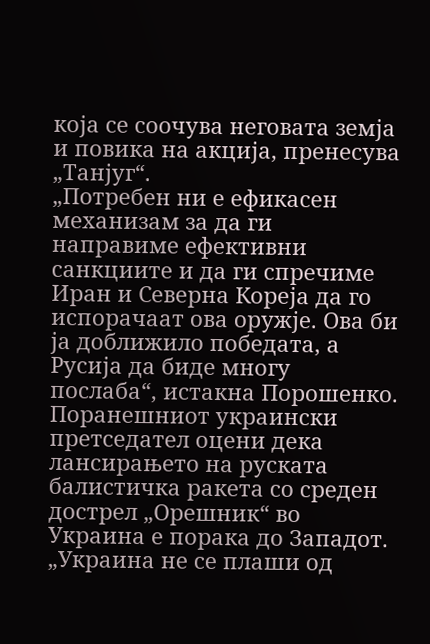која се соочува неговата земја и повика на акција, пренесува „Танјуг“.
„Потребен ни е ефикасен механизам за да ги направиме ефективни санкциите и да ги спречиме Иран и Северна Кореја да го испорачаат ова оружје. Ова би ја доближило победата, а Русија да биде многу послаба“, истакна Порошенко. Поранешниот украински претседател оцени дека лансирањето на руската балистичка ракета со среден дострел „Орешник“ во Украина е порака до Западот.
„Украина не се плаши од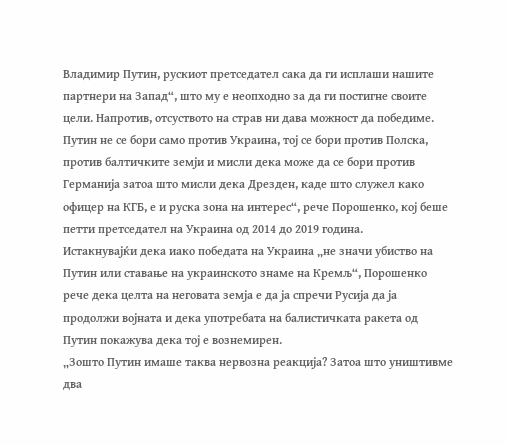Владимир Путин, рускиот претседател сака да ги исплаши нашите партнери на Запад“, што му е неопходно за да ги постигне своите цели. Напротив, отсуството на страв ни дава можност да победиме. Путин не се бори само против Украина, тој се бори против Полска, против балтичките земји и мисли дека може да се бори против Германија затоа што мисли дека Дрезден, каде што служел како офицер на КГБ, е и руска зона на интерес“, рече Порошенко, кој беше петти претседател на Украина од 2014 до 2019 година.
Истакнувајќи дека иако победата на Украина „не значи убиство на Путин или ставање на украинското знаме на Кремљ“, Порошенко рече дека целта на неговата земја е да ја спречи Русија да ја продолжи војната и дека употребата на балистичката ракета од Путин покажува дека тој е вознемирен.
„Зошто Путин имаше таква нервозна реакција? Затоа што уништивме два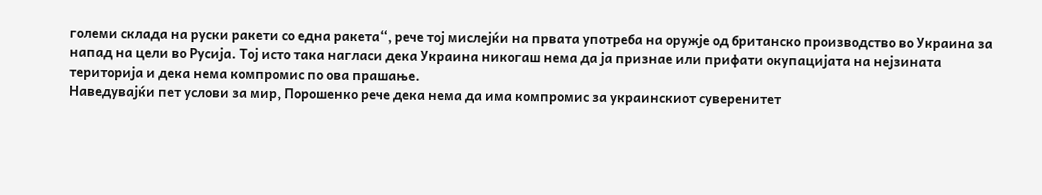големи склада на руски ракети со една ракета“, рече тој мислејќи на првата употреба на оружје од британско производство во Украина за напад на цели во Русија. Тој исто така нагласи дека Украина никогаш нема да ја признае или прифати окупацијата на нејзината територија и дека нема компромис по ова прашање.
Наведувајќи пет услови за мир, Порошенко рече дека нема да има компромис за украинскиот суверенитет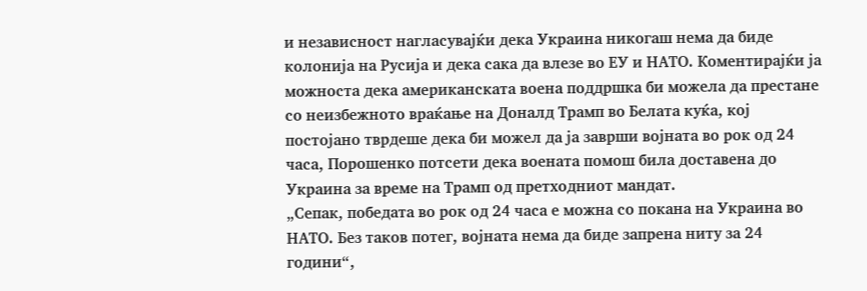и независност нагласувајќи дека Украина никогаш нема да биде колонија на Русија и дека сака да влезе во ЕУ и НАТО. Коментирајќи ја можноста дека американската воена поддршка би можела да престане со неизбежното враќање на Доналд Трамп во Белата куќа, кој постојано тврдеше дека би можел да ја заврши војната во рок од 24 часа, Порошенко потсети дека воената помош била доставена до Украина за време на Трамп од претходниот мандат.
„Сепак, победата во рок од 24 часа е можна со покана на Украина во НАТО. Без таков потег, војната нема да биде запрена ниту за 24 години“,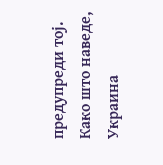предупреди тој.
Како што наведе, Украина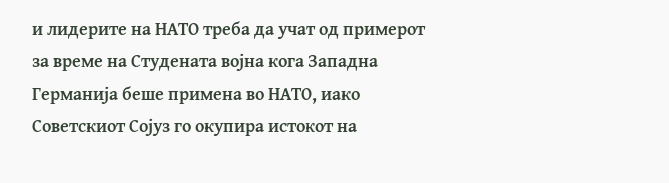и лидерите на НАТО треба да учат од примерот за време на Студената војна кога Западна Германија беше примена во НАТО, иако Советскиот Сојуз го окупира истокот на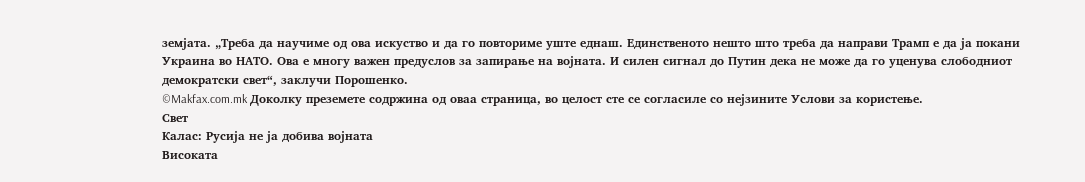земјата. „Треба да научиме од ова искуство и да го повториме уште еднаш. Единственото нешто што треба да направи Трамп е да ја покани Украина во НАТО. Ова е многу важен предуслов за запирање на војната. И силен сигнал до Путин дека не може да го уценува слободниот демократски свет“, заклучи Порошенко.
©Makfax.com.mk Доколку преземете содржина од оваа страница, во целост сте се согласиле со нејзините Услови за користење.
Свет
Калас: Русија не ја добива војната
Високата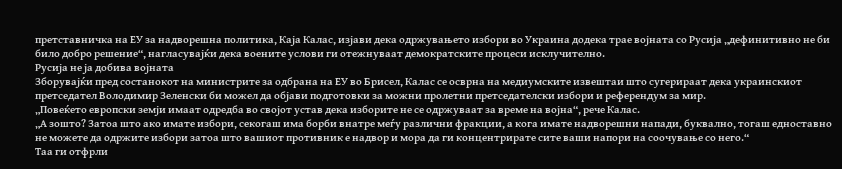претставничка на ЕУ за надворешна политика, Каја Калас, изјави дека одржувањето избори во Украина додека трае војната со Русија „дефинитивно не би било добро решение“, нагласувајќи дека воените услови ги отежнуваат демократските процеси исклучително.
Русија не ја добива војната
Зборувајќи пред состанокот на министрите за одбрана на ЕУ во Брисел, Калас се осврна на медиумските извештаи што сугерираат дека украинскиот претседател Володимир Зеленски би можел да објави подготовки за можни пролетни претседателски избори и референдум за мир.
„Повеќето европски земји имаат одредба во својот устав дека изборите не се одржуваат за време на војна“, рече Калас.
„А зошто? Затоа што ако имате избори, секогаш има борби внатре меѓу различни фракции, а кога имате надворешни напади, буквално, тогаш едноставно не можете да одржите избори затоа што вашиот противник е надвор и мора да ги концентрирате сите ваши напори на соочување со него.“
Таа ги отфрли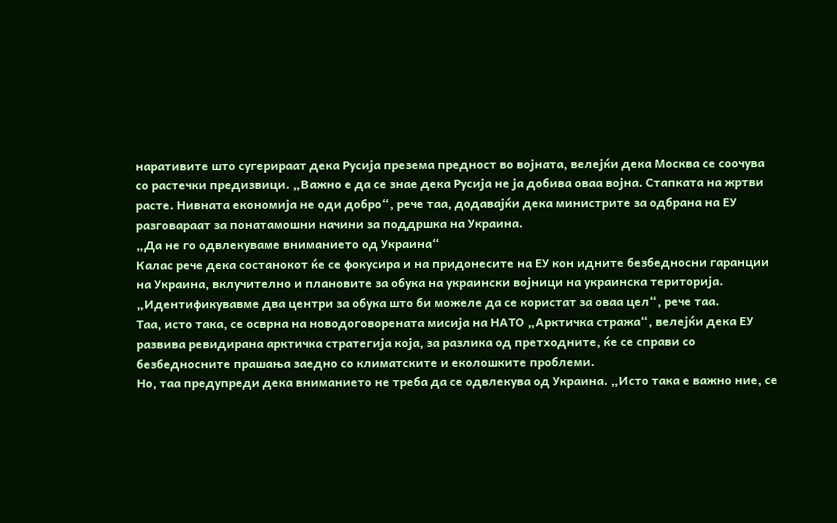наративите што сугерираат дека Русија презема предност во војната, велејќи дека Москва се соочува со растечки предизвици. „Важно е да се знае дека Русија не ја добива оваа војна. Стапката на жртви расте. Нивната економија не оди добро“, рече таа, додавајќи дека министрите за одбрана на ЕУ разговараат за понатамошни начини за поддршка на Украина.
„Да не го одвлекуваме вниманието од Украина“
Калас рече дека состанокот ќе се фокусира и на придонесите на ЕУ кон идните безбедносни гаранции на Украина, вклучително и плановите за обука на украински војници на украинска територија. „Идентификувавме два центри за обука што би можеле да се користат за оваа цел“, рече таа.
Таа, исто така, се осврна на новодоговорената мисија на НАТО „Арктичка стража“, велејќи дека ЕУ развива ревидирана арктичка стратегија која, за разлика од претходните, ќе се справи со безбедносните прашања заедно со климатските и еколошките проблеми.
Но, таа предупреди дека вниманието не треба да се одвлекува од Украина. „Исто така е важно ние, се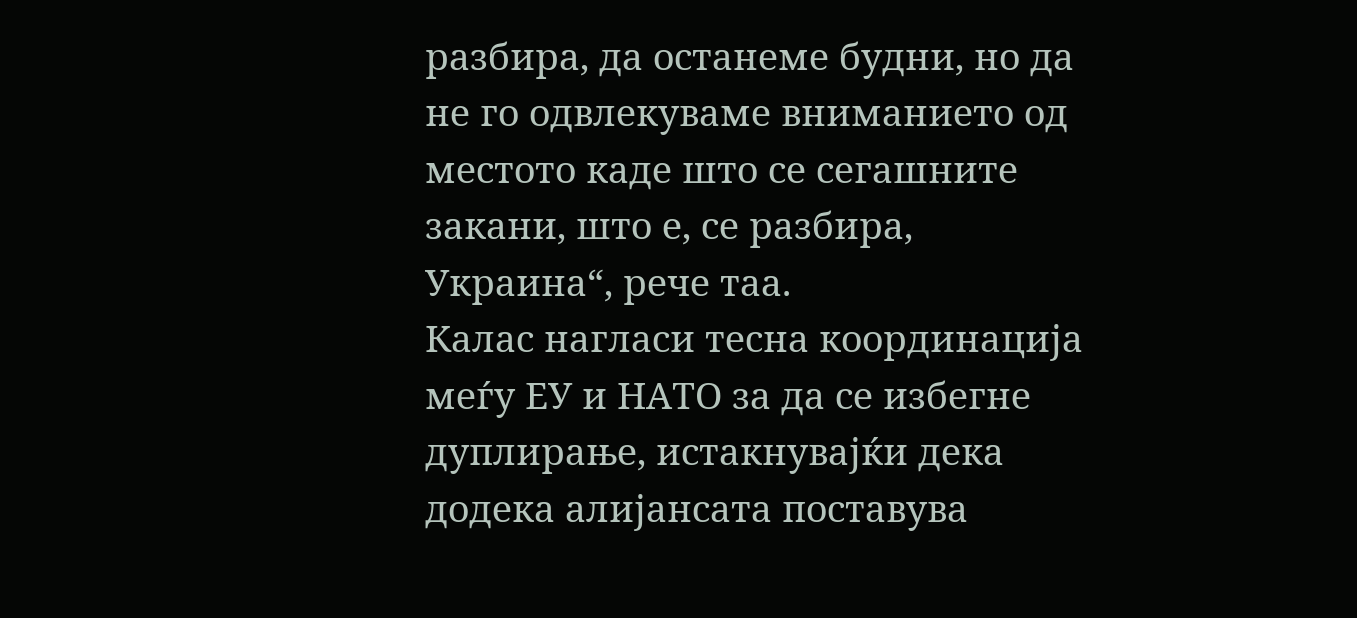разбира, да останеме будни, но да не го одвлекуваме вниманието од местото каде што се сегашните закани, што е, се разбира, Украина“, рече таа.
Калас нагласи тесна координација меѓу ЕУ и НАТО за да се избегне дуплирање, истакнувајќи дека додека алијансата поставува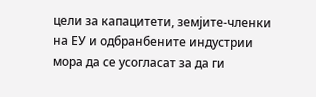цели за капацитети, земјите-членки на ЕУ и одбранбените индустрии мора да се усогласат за да ги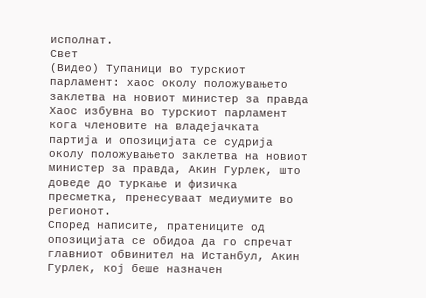исполнат.
Свет
(Видео) Тупаници во турскиот парламент: хаос околу положувањето заклетва на новиот министер за правда
Хаос избувна во турскиот парламент кога членовите на владејачката партија и опозицијата се судрија околу положувањето заклетва на новиот министер за правда, Акин Гурлек, што доведе до туркање и физичка пресметка, пренесуваат медиумите во регионот.
Според написите, пратениците од опозицијата се обидоа да го спречат главниот обвинител на Истанбул, Акин Гурлек, кој беше назначен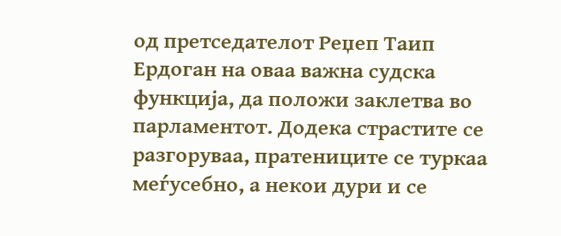од претседателот Реџеп Таип Ердоган на оваа важна судска функција, да положи заклетва во парламентот. Додека страстите се разгоруваа, пратениците се туркаа меѓусебно, а некои дури и се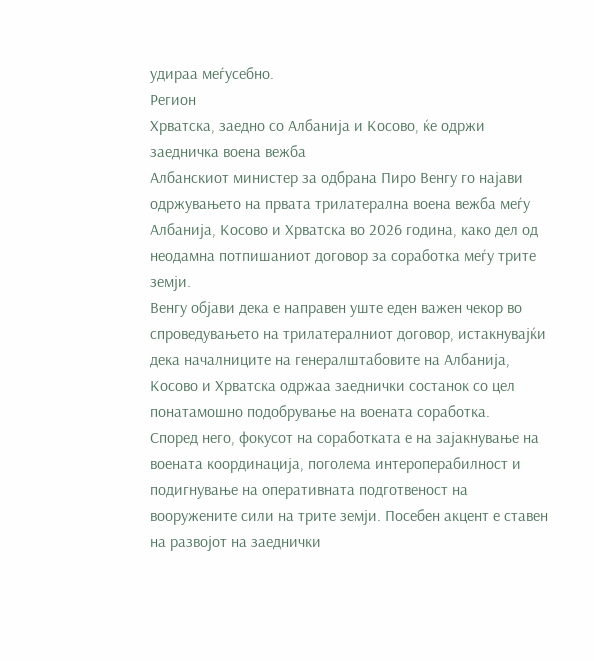удираа меѓусебно.
Регион
Хрватска, заедно со Албанија и Косово, ќе одржи заедничка воена вежба
Албанскиот министер за одбрана Пиро Венгу го најави одржувањето на првата трилатерална воена вежба меѓу Албанија, Косово и Хрватска во 2026 година, како дел од неодамна потпишаниот договор за соработка меѓу трите земји.
Венгу објави дека е направен уште еден важен чекор во спроведувањето на трилатералниот договор, истакнувајќи дека началниците на генералштабовите на Албанија, Косово и Хрватска одржаа заеднички состанок со цел понатамошно подобрување на воената соработка.
Според него, фокусот на соработката е на зајакнување на воената координација, поголема интероперабилност и подигнување на оперативната подготвеност на вооружените сили на трите земји. Посебен акцент е ставен на развојот на заеднички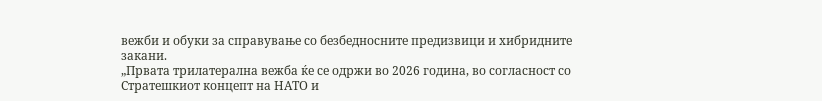вежби и обуки за справување со безбедносните предизвици и хибридните закани.
„Првата трилатерална вежба ќе се одржи во 2026 година, во согласност со Стратешкиот концепт на НАТО и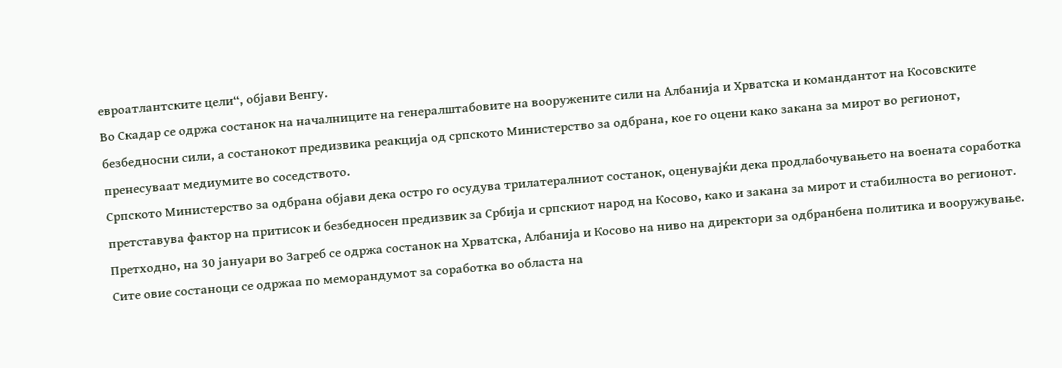евроатлантските цели“, објави Венгу.
Во Скадар се одржа состанок на началниците на генералштабовите на вооружените сили на Албанија и Хрватска и командантот на Косовските безбедносни сили, а состанокот предизвика реакција од српското Министерство за одбрана, кое го оцени како закана за мирот во регионот, пренесуваат медиумите во соседството.
Српското Министерство за одбрана објави дека остро го осудува трилатералниот состанок, оценувајќи дека продлабочувањето на воената соработка претставува фактор на притисок и безбедносен предизвик за Србија и српскиот народ на Косово, како и закана за мирот и стабилноста во регионот.
Претходно, на 30 јануари во Загреб се одржа состанок на Хрватска, Албанија и Косово на ниво на директори за одбранбена политика и вооружување.
Сите овие состаноци се одржаа по меморандумот за соработка во областа на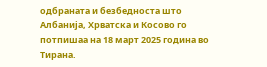одбраната и безбедноста што Албанија, Хрватска и Косово го потпишаа на 18 март 2025 година во Тирана.